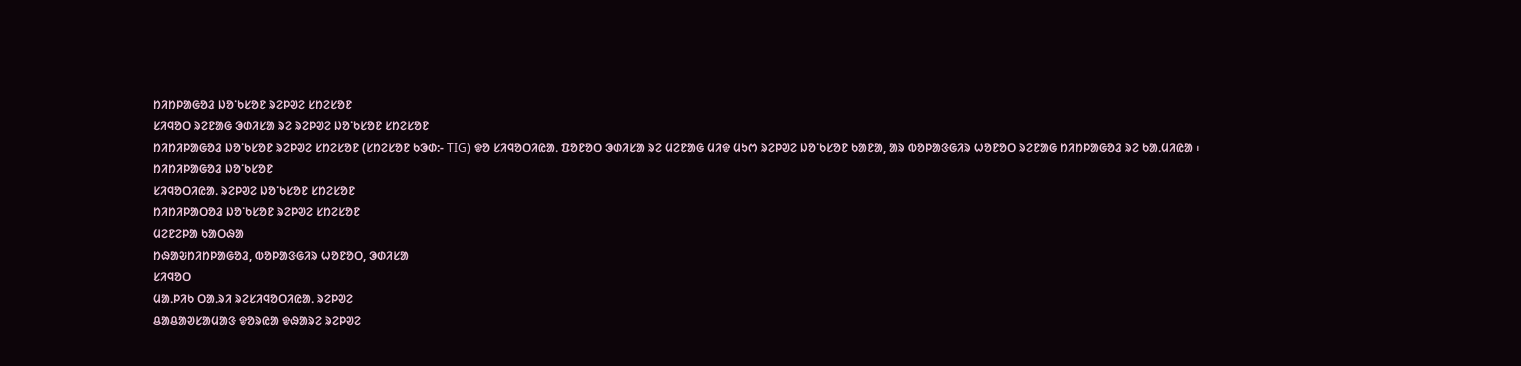ᱴᱤᱴᱞᱟᱜᱚᱲ ᱡᱚᱸᱠᱥᱚᱱ ᱨᱮᱞᱣᱮ ᱥᱴᱮᱥᱚᱱ
ᱥᱤᱧᱚᱛ ᱨᱮᱱᱟᱜ ᱳᱰᱤᱥᱟ ᱨᱮ ᱨᱮᱞᱣᱮ ᱡᱚᱸᱠᱥᱚᱱ ᱥᱴᱮᱥᱚᱱ
ᱴᱤᱴᱤᱞᱟᱜᱚᱲ ᱡᱚᱸᱠᱥᱚᱱ ᱨᱮᱞᱣᱮ ᱥᱴᱮᱥᱚᱱ (ᱥᱴᱮᱥᱚᱱ ᱠᱳᱰ:- TIG) ᱫᱚ ᱥᱤᱧᱚᱛᱤᱭᱟᱹ ᱯᱚᱱᱚᱛ ᱳᱰᱤᱥᱟ ᱨᱮ ᱢᱮᱱᱟᱜ ᱢᱤᱫ ᱢᱩᱬ ᱨᱮᱞᱣᱮ ᱡᱚᱸᱠᱥᱚᱱ ᱠᱟᱱᱟ, ᱟᱨ ᱵᱚᱞᱟᱝᱜᱤᱨ ᱦᱚᱱᱚᱛ ᱨᱮᱱᱟᱜ ᱴᱤᱴᱞᱟᱜᱚᱲ ᱨᱮ ᱠᱟᱹᱢᱤᱭᱟ ᱾
ᱴᱤᱴᱤᱞᱟᱜᱚᱲ ᱡᱚᱸᱠᱥᱚᱱ
ᱥᱤᱧᱚᱛᱤᱭᱟᱹ ᱨᱮᱞᱣᱮ ᱡᱚᱸᱠᱥᱚᱱ ᱥᱴᱮᱥᱚᱱ
ᱴᱤᱴᱤᱞᱟᱛᱚᱲ ᱡᱚᱸᱠᱥᱚᱱ ᱨᱮᱞᱣᱮ ᱥᱴᱮᱥᱚᱱ
ᱢᱮᱱᱮᱞᱟ ᱠᱟᱛᱷᱟ
ᱴᱷᱟᱶᱴᱤᱴᱞᱟᱜᱚᱲ, ᱵᱚᱞᱟᱝᱜᱤᱨ ᱦᱚᱱᱚᱛ, ᱳᱰᱤᱥᱟ
ᱥᱤᱧᱚᱛ
ᱢᱟᱹᱞᱤᱠ ᱛᱟᱹᱨᱤ ᱨᱮᱥᱤᱧᱚᱛᱤᱭᱟᱹ ᱨᱮᱞᱣᱮ
ᱪᱟᱪᱟᱣᱥᱟᱢᱟᱝ ᱫᱚᱨᱭᱟ ᱫᱷᱟᱨᱮ ᱨᱮᱞᱣᱮ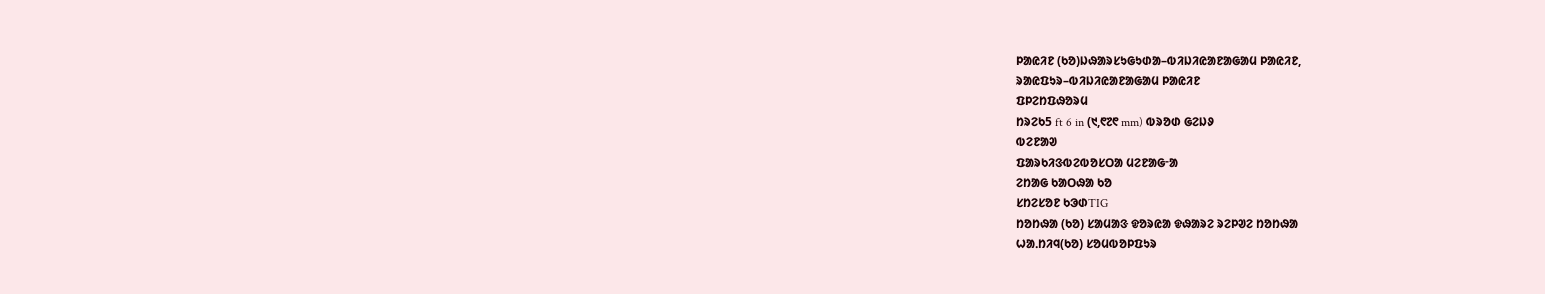ᱞᱟᱭᱤᱱ (ᱠᱚ)ᱡᱷᱟᱨᱥᱩᱜᱩᱰᱟ–ᱵᱤᱡᱤᱭᱟᱱᱟᱜᱟᱢ ᱞᱟᱭᱤᱱ,
ᱨᱟᱭᱯᱩᱨ–ᱵᱤᱡᱤᱭᱟᱱᱟᱜᱟᱢ ᱞᱟᱭᱤᱱ
ᱯᱞᱮᱴᱯᱷᱚᱨᱢ
ᱴᱨᱮᱠ5 ft 6 in (᱑,᱖᱗᱖ mm) ᱵᱨᱚᱰ ᱜᱮᱡᱽ
ᱵᱮᱱᱟᱣ
ᱯᱟᱨᱠᱤᱝᱵᱮᱵᱚᱥᱛᱟ ᱢᱮᱱᱟᱜᱼᱟ
ᱮᱴᱟᱜ ᱠᱟᱛᱷᱟ ᱠᱚ
ᱥᱴᱮᱥᱚᱱ ᱠᱳᱰTIG
ᱴᱚᱴᱷᱟ (ᱠᱚ) ᱥᱟᱢᱟᱝ ᱫᱚᱨᱭᱟ ᱫᱷᱟᱨᱮ ᱨᱮᱞᱣᱮ ᱴᱚᱴᱷᱟ
ᱦᱟᱹᱴᱤᱧ(ᱠᱚ) ᱥᱚᱢᱵᱚᱞᱯᱩᱨ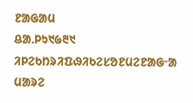ᱱᱟᱜᱟᱢ
ᱪᱟᱹᱞᱩ᱑᱙᱓᱑
ᱤᱞᱮᱠᱴᱨᱤᱯᱷᱤᱠᱮᱥᱚᱱᱢᱮᱱᱟᱜᱼᱟ
ᱢᱟᱨᱮ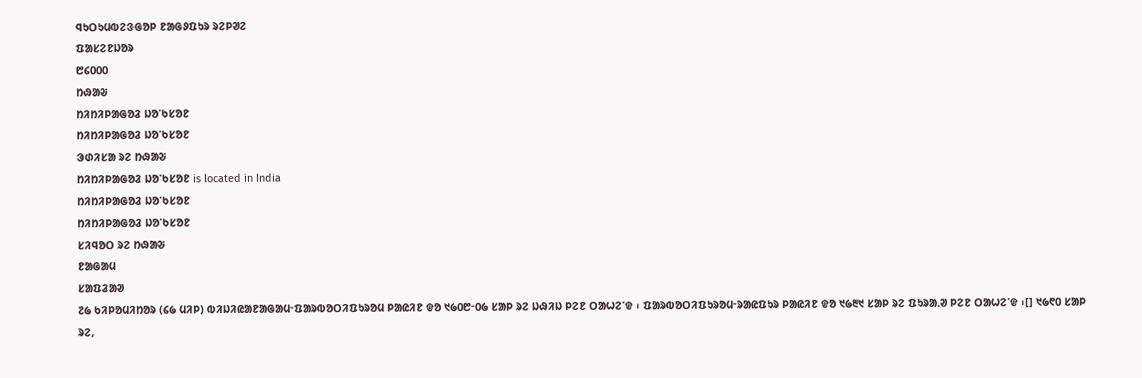ᱧᱩᱛᱩᱢᱵᱮᱝᱜᱚᱞ ᱱᱟᱜᱽᱯᱩᱨ ᱨᱮᱞᱣᱮ
ᱯᱟᱥᱮᱱᱡᱚᱨ
᱘᱔᱐᱐᱐
ᱴᱷᱟᱶ
ᱴᱤᱴᱤᱞᱟᱜᱚᱲ ᱡᱚᱸᱠᱥᱚᱱ
ᱴᱤᱴᱤᱞᱟᱜᱚᱲ ᱡᱚᱸᱠᱥᱚᱱ
ᱳᱰᱤᱥᱟ ᱨᱮ ᱴᱷᱟᱶ
ᱴᱤᱴᱤᱞᱟᱜᱚᱲ ᱡᱚᱸᱠᱥᱚᱱ is located in India
ᱴᱤᱴᱤᱞᱟᱜᱚᱲ ᱡᱚᱸᱠᱥᱚᱱ
ᱴᱤᱴᱤᱞᱟᱜᱚᱲ ᱡᱚᱸᱠᱥᱚᱱ
ᱥᱤᱧᱚᱛ ᱨᱮ ᱴᱷᱟᱶ
ᱱᱟᱜᱟᱢ
ᱥᱟᱯᱲᱟᱣ
᱗᱙ ᱠᱤᱞᱚᱢᱤᱴᱚᱨ (᱔᱙ ᱢᱤᱞ) ᱵᱤᱡᱤᱭᱟᱱᱟᱜᱟᱢᱼᱯᱟᱨᱵᱚᱛᱤᱯᱩᱨᱚᱢ ᱞᱟᱭᱤᱱ ᱫᱚ ᱑᱙᱐᱘ᱼ᱐᱙ ᱥᱟᱞ ᱨᱮ ᱡᱷᱤᱡ ᱞᱮᱱ ᱛᱟᱦᱮᱸᱫ ᱾ ᱯᱟᱨᱵᱚᱛᱤᱯᱩᱨᱚᱢᱼᱨᱟᱭᱯᱩᱨ ᱞᱟᱭᱤᱱ ᱫᱚ ᱑᱙᱓᱑ ᱥᱟᱞ ᱨᱮ ᱯᱩᱨᱟᱹᱣ ᱞᱮᱱ ᱛᱟᱦᱮᱸᱫ ᱾[] ᱑᱙᱖᱐ ᱥᱟᱞ ᱨᱮ,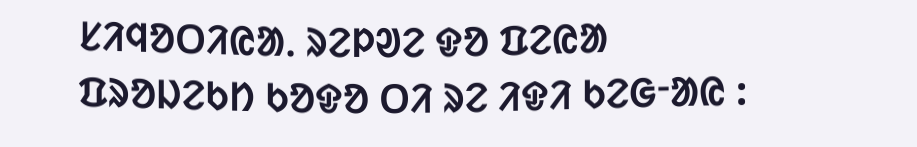ᱥᱤᱧᱚᱛᱤᱭᱟᱹ ᱨᱮᱞᱣᱮ ᱫᱚ ᱯᱮᱭᱟ ᱯᱨᱚᱡᱮᱠᱴ ᱠᱚᱫᱚ ᱛᱤ ᱨᱮ ᱤᱫᱤ ᱠᱮᱜᱼᱟᱭ :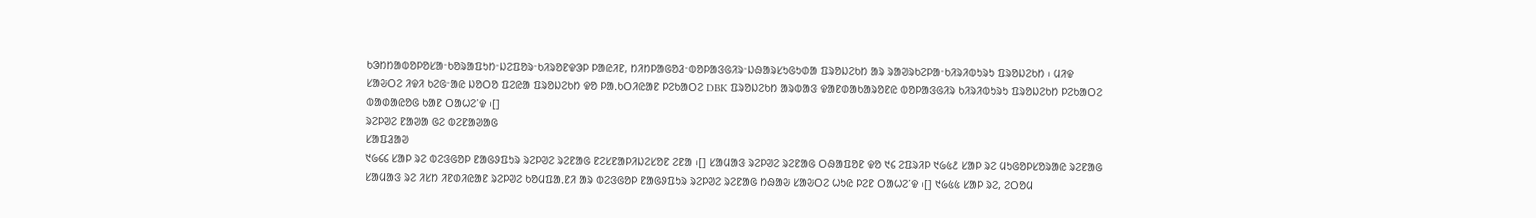ᱠᱳᱴᱴᱟᱵᱚᱞᱚᱥᱟᱼᱠᱚᱨᱟᱯᱩᱴᱼᱡᱮᱯᱚᱨᱼᱠᱤᱨᱚᱱᱫᱳᱞ ᱞᱟᱭᱤᱱ, ᱴᱤᱴᱞᱟᱜᱚᱲᱼᱵᱚᱞᱟᱝᱜᱤᱨᱼᱡᱷᱟᱨᱥᱩᱜᱩᱰᱟ ᱯᱨᱚᱡᱮᱠᱴ ᱟᱨ ᱨᱟᱣᱨᱠᱮᱞᱟᱼᱠᱤᱨᱤᱵᱩᱨᱩ ᱯᱨᱚᱡᱮᱠᱴ ᱾ ᱢᱤᱫ ᱥᱟᱶᱛᱮ ᱤᱫᱤ ᱠᱮᱜᱼᱟᱭ ᱡᱚᱛᱚ ᱯᱮᱭᱟ ᱯᱨᱚᱡᱮᱠᱴ ᱫᱚ ᱞᱟᱹᱠᱛᱤᱭᱟᱱ ᱞᱮᱠᱟᱛᱮ DBK ᱯᱨᱚᱡᱮᱠᱴ ᱟᱨᱵᱟᱝ ᱫᱟᱱᱰᱟᱠᱟᱨᱚᱱᱭ ᱵᱚᱞᱟᱝᱜᱤᱨ ᱠᱤᱨᱤᱵᱩᱨᱩ ᱯᱨᱚᱡᱮᱠᱴ ᱞᱮᱠᱟᱛᱮ ᱵᱟᱰᱟᱭᱚᱜ ᱠᱟᱱ ᱛᱟᱦᱮᱸᱫ ᱾[]
ᱨᱮᱞᱣᱮ ᱱᱟᱣᱟ ᱜᱮ ᱵᱮᱱᱟᱣᱟᱜ
ᱥᱟᱯᱲᱟᱣ
᱑᱙᱔᱔ ᱥᱟᱞ ᱨᱮ ᱵᱮᱝᱜᱚᱞ ᱱᱟᱜᱽᱯᱩᱨ ᱨᱮᱞᱣᱮ ᱨᱮᱱᱟᱜ ᱱᱮᱥᱱᱟᱞᱤᱡᱮᱥᱚᱱ ᱮᱱᱟ ᱾[] ᱥᱟᱢᱟᱝ ᱨᱮᱞᱣᱮ ᱨᱮᱱᱟᱜ ᱛᱷᱟᱯᱚᱱ ᱫᱚ ᱑᱔ ᱮᱯᱨᱤᱞ ᱑᱙᱕᱒ ᱥᱟᱞ ᱨᱮ ᱢᱩᱜᱚᱞᱥᱚᱨᱟᱭ ᱨᱮᱱᱟᱜ ᱥᱟᱢᱟᱝ ᱨᱮ ᱤᱥᱴ ᱤᱱᱰᱤᱭᱟᱱ ᱨᱮᱞᱣᱮ ᱠᱚᱢᱯᱟᱹᱱᱤ ᱟᱨ ᱵᱮᱝᱜᱚᱞ ᱱᱟᱜᱽᱯᱩᱨ ᱨᱮᱞᱣᱮ ᱨᱮᱱᱟᱜ ᱴᱷᱟᱶ ᱥᱟᱶᱛᱮ ᱦᱩᱭ ᱞᱮᱱ ᱛᱟᱦᱮᱸᱫ ᱾[] ᱑᱙᱕᱕ ᱥᱟᱞ ᱨᱮ, ᱮᱛᱚᱢ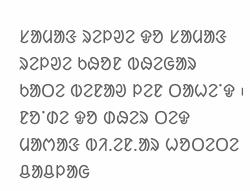ᱥᱟᱢᱟᱝ ᱨᱮᱞᱣᱮ ᱫᱚ ᱥᱟᱢᱟᱝ ᱨᱮᱞᱣᱮ ᱠᱷᱚᱱ ᱵᱷᱮᱜᱟᱨ ᱠᱟᱛᱮ ᱵᱮᱱᱟᱣ ᱞᱮᱱ ᱛᱟᱦᱮᱸᱫ ᱾ ᱱᱚᱸᱰᱮ ᱫᱚ ᱰᱷᱮᱨ ᱛᱮᱫ ᱢᱟᱬᱟᱝ ᱵᱤ.ᱮᱱ.ᱟᱨ ᱦᱚᱛᱮᱛᱮ ᱪᱟᱪᱞᱟᱜ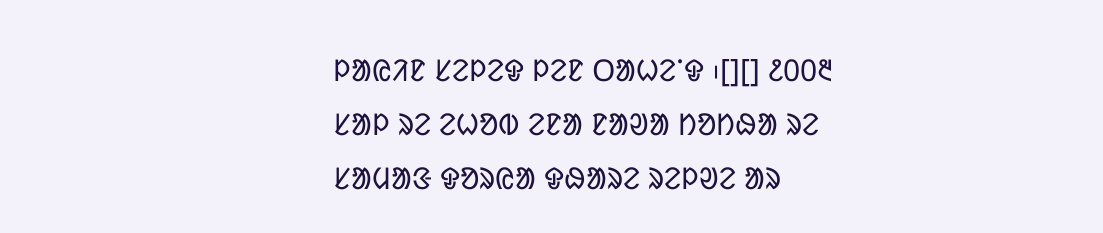ᱞᱟᱭᱤᱱ ᱥᱮᱞᱮᱫ ᱞᱮᱱ ᱛᱟᱦᱮᱸᱫ ᱾[][] ᱒᱐᱐᱓ ᱥᱟᱞ ᱨᱮ ᱮᱦᱚᱵ ᱮᱱᱟ ᱱᱟᱣᱟ ᱴᱚᱴᱷᱟ ᱨᱮ ᱥᱟᱢᱟᱝ ᱫᱚᱨᱭᱟ ᱫᱷᱟᱨᱮ ᱨᱮᱞᱣᱮ ᱟᱨ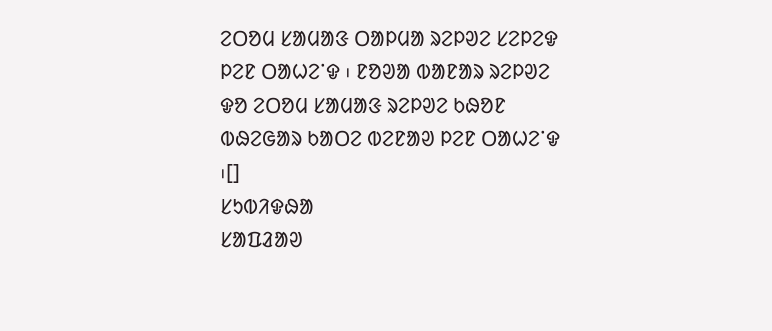ᱮᱛᱚᱢ ᱥᱟᱢᱟᱝ ᱛᱟᱞᱢᱟ ᱨᱮᱞᱣᱮ ᱥᱮᱞᱮᱫ ᱞᱮᱱ ᱛᱟᱦᱮᱸᱫ ᱾ ᱱᱚᱣᱟ ᱵᱟᱱᱟᱨ ᱨᱮᱞᱣᱮ ᱫᱚ ᱮᱛᱚᱢ ᱥᱟᱢᱟᱝ ᱨᱮᱞᱣᱮ ᱠᱷᱚᱱ ᱵᱷᱮᱜᱟᱨ ᱠᱟᱛᱮ ᱵᱮᱱᱟᱣ ᱞᱮᱱ ᱛᱟᱦᱮᱸᱫ ᱾[]
ᱥᱩᱵᱤᱫᱷᱟ
ᱥᱟᱯᱲᱟᱣ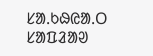ᱥᱟᱹᱠᱷᱭᱟᱹᱛ
ᱥᱟᱯᱲᱟᱣ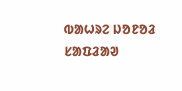ᱵᱟᱦᱨᱮ ᱡᱚᱱᱚᱲ
ᱥᱟᱯᱲᱟᱣ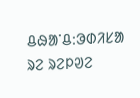ᱪᱷᱟᱸᱪ:ᱳᱰᱤᱥᱟ ᱨᱮ ᱨᱮᱞᱣᱮ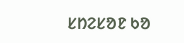ᱥᱴᱮᱥᱚᱱ ᱠᱚ